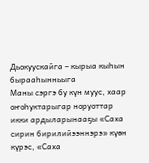Дьокуускайга – кырыа кыһын бырааһынньыга
Маны сэргэ бу күн муус, хаар оҥоһуктарыгар норуоттар икки ардыларынааҕы «Саха сирин бирилийээннэрэ» күөн күрэс, «Саха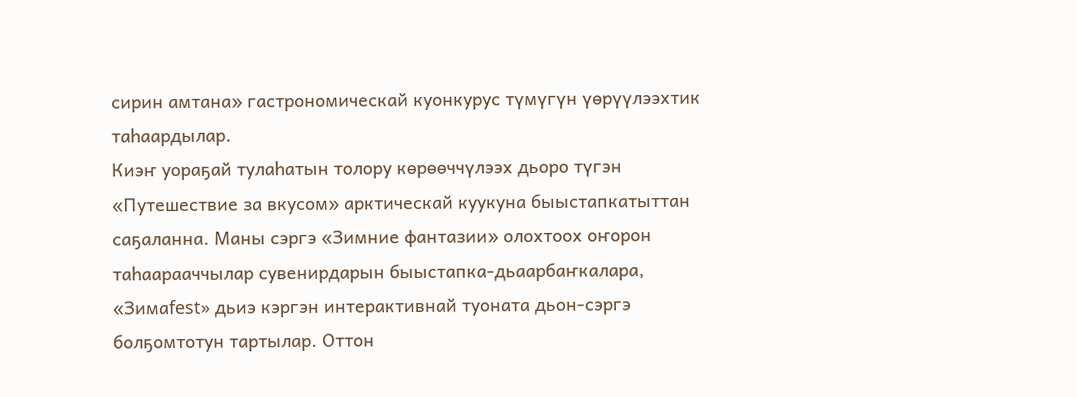сирин амтана» гастрономическай куонкурус түмүгүн үөрүүлээхтик таһаардылар.
Киэҥ уораҕай тулаһатын толору көрөөччүлээх дьоро түгэн «Путешествие за вкусом» арктическай куукуна быыстапкатыттан саҕаланна. Маны сэргэ «Зимние фантазии» олохтоох оҥорон таһаарааччылар сувенирдарын быыстапка-дьаарбаҥкалара, «Зимаfest» дьиэ кэргэн интерактивнай туоната дьон-сэргэ болҕомтотун тартылар. Оттон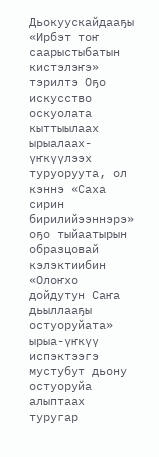Дьокуускайдааҕы «Ирбэт тоҥ саарыстыбатын кистэлэҥэ» тэрилтэ Оҕо искусство оскуолата кыттыылаах ырыалаах-үҥкүүлээх туруоруута, ол кэннэ «Саха сирин бирилийээннэрэ» оҕо тыйаатырын образцовай кэлэктиибин «Олоҥхо дойдутун Саҥа дьыллааҕы остуоруйата» ырыа-үҥкүү испэктээгэ мустубут дьону остуоруйа алыптаах туругар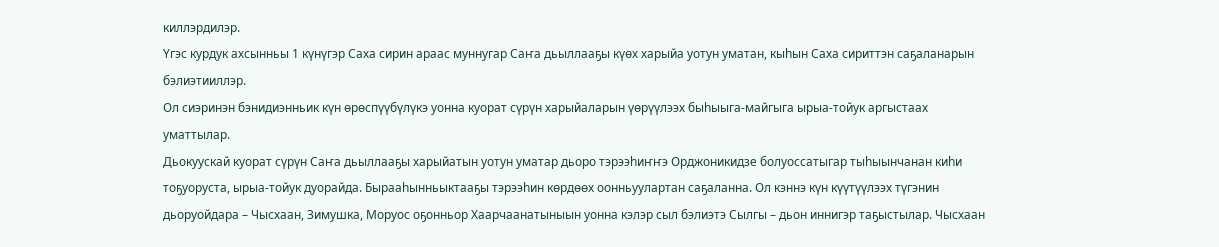киллэрдилэр.
Үгэс курдук ахсынньы 1 күнүгэр Саха сирин араас муннугар Саҥа дьыллааҕы күөх харыйа уотун уматан, кыһын Саха сириттэн саҕаланарын бэлиэтииллэр.
Ол сиэринэн бэнидиэнньик күн өрөспүүбүлүкэ уонна куорат сүрүн харыйаларын үөрүүлээх быһыыга-майгыга ырыа-тойук аргыстаах уматтылар.
Дьокуускай куорат сүрүн Саҥа дьыллааҕы харыйатын уотун уматар дьоро тэрээһиҥҥэ Орджоникидзе болуоссатыгар тыһыынчанан киһи тоҕуоруста, ырыа-тойук дуорайда. Бырааһынньыктааҕы тэрээһин көрдөөх оонньуулартан саҕаланна. Ол кэннэ күн күүтүүлээх түгэнин дьоруойдара – Чысхаан, Зимушка, Моруос оҕонньор Хаарчаанатыныын уонна кэлэр сыл бэлиэтэ Сылгы – дьон иннигэр таҕыстылар. Чысхаан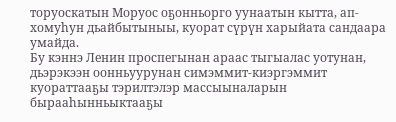торуоскатын Моруос оҕонньорго уунаатын кытта, ап-хомуһун дьайбытыныы, куорат сүрүн харыйата сандаара умайда.
Бу кэннэ Ленин проспегынан араас тыгыалас уотунан, дьэрэкээн оонньуурунан симэммит-киэргэммит куораттааҕы тэрилтэлэр массыыналарын бырааһынньыктааҕы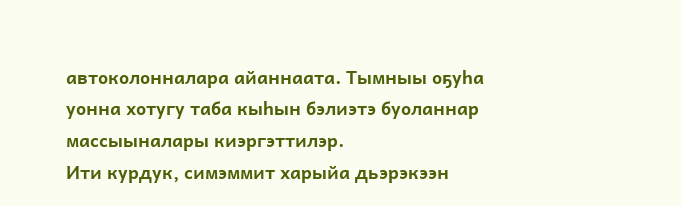автоколонналара айаннаата. Тымныы оҕуһа уонна хотугу таба кыһын бэлиэтэ буоланнар массыыналары киэргэттилэр.
Ити курдук, симэммит харыйа дьэрэкээн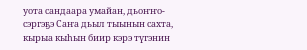уота сандаара умайан, дьоҥҥо-сэргэҕэ Саҥа дьыл тыынын сахта, кырыа кыһын биир кэрэ түгэнин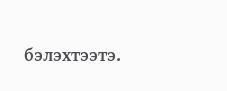бэлэхтээтэ.